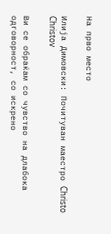На прво место

Илија Димовски: Почитуван маестро Christo Christov

Ви се обраќам со чувство на длабока одговорност, со искрено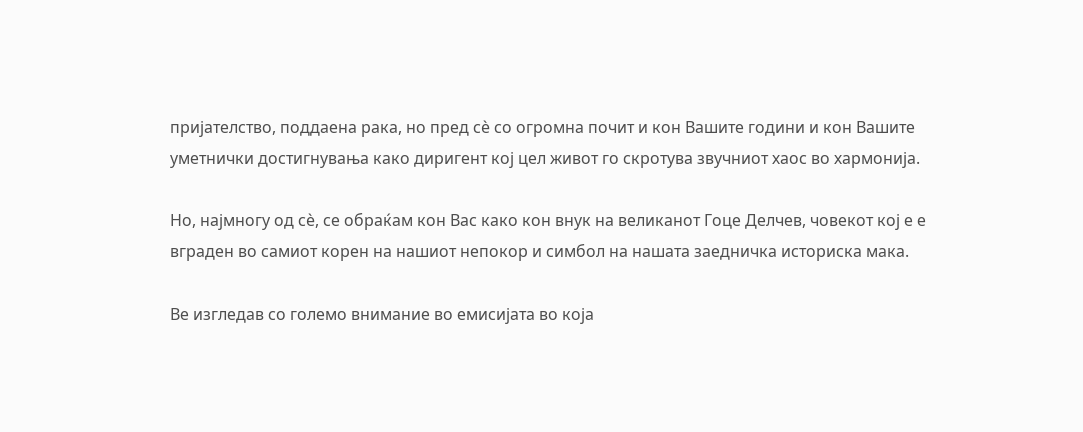пријателство, поддаена рака, но пред сè со огромна почит и кон Вашите години и кон Вашите уметнички достигнувања како диригент кој цел живот го скротува звучниот хаос во хармонија.

Но, најмногу од сè, се обраќам кон Вас како кон внук на великанот Гоце Делчев, човекот кој е е вграден во самиот корен на нашиот непокор и симбол на нашата заедничка историска мака.

Ве изгледав со големо внимание во емисијата во која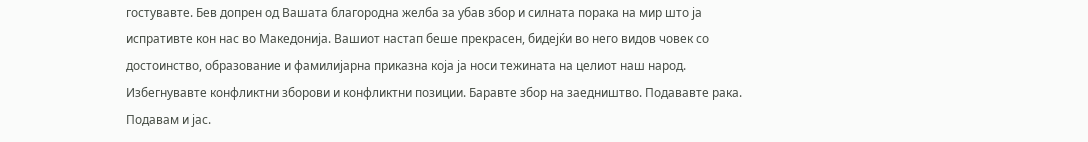гостувавте. Бев допрен од Вашата благородна желба за убав збор и силната порака на мир што ја испративте кон нас во Македонија. Вашиот настап беше прекрасен, бидејќи во него видов човек со достоинство, образование и фамилијарна приказна која ја носи тежината на целиот наш народ. Избегнувавте конфликтни зборови и конфликтни позиции. Баравте збор на заедништво. Подававте рака. Подавам и јас.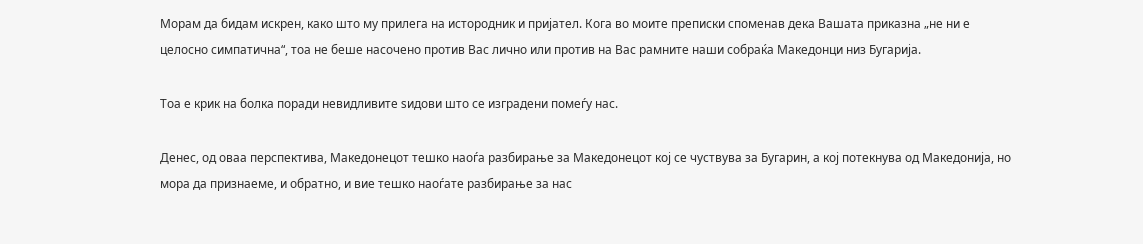Морам да бидам искрен, како што му прилега на истородник и пријател. Кога во моите преписки споменав дека Вашата приказна „не ни е целосно симпатична“, тоа не беше насочено против Вас лично или против на Вас рамните наши собраќа Македонци низ Бугарија.

Тоа е крик на болка поради невидливите ѕидови што се изградени помеѓу нас.

Денес, од оваа перспектива, Македонецот тешко наоѓа разбирање за Македонецот кој се чуствува за Бугарин, а кој потекнува од Македонија, но мора да признаеме, и обратно, и вие тешко наоѓате разбирање за нас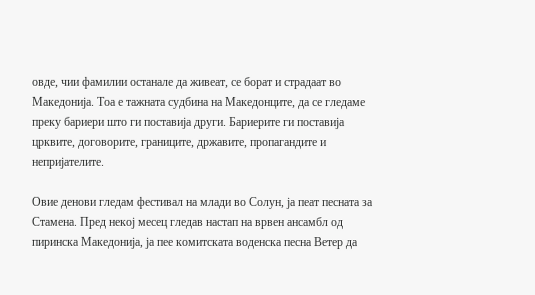овде, чии фамилии останале да живеат, се борат и страдаат во Македонија. Тоа е тажната судбина на Македонците, да се гледаме преку бариери што ги поставија други. Бариерите ги поставија црквите, договорите, границите, државите, пропагандите и непријателите.

Овие денови гледам фестивал на млади во Солун, ја пеат песната за Стамена. Пред некој месец гледав настап на врвен ансамбл од пиринска Македонија, ја пее комитската воденска песна Ветер да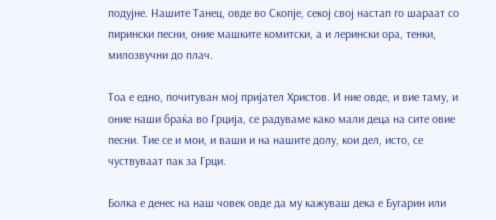подујне. Нашите Танец, овде во Скопје, секој свој настап го шараат со пирински песни, оние машките комитски, а и лерински ора, тенки, милозвучни до плач.

Тоа е едно, почитуван мој пријател Христов. И ние овде, и вие таму, и оние наши браќа во Грција, се радуваме како мали деца на сите овие песни. Тие се и мои, и ваши и на нашите долу, кои дел, исто, се чуствуваат пак за Грци.

Болка е денес на наш човек овде да му кажуваш дека е Бугарин или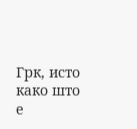Грк, исто како што е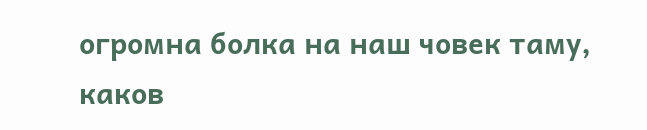огромна болка на наш човек таму, каков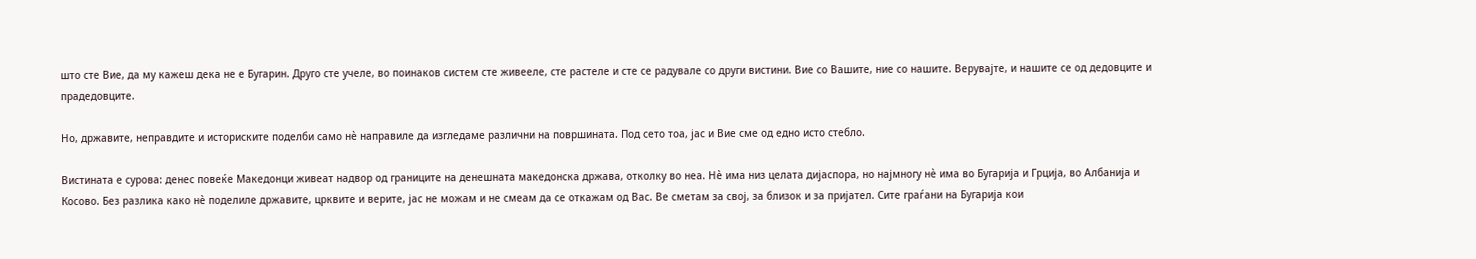што сте Вие, да му кажеш дека не е Бугарин. Друго сте учеле, во поинаков систем сте живееле, сте растеле и сте се радувале со други вистини. Вие со Вашите, ние со нашите. Верувајте, и нашите се од дедовците и прадедовците.

Но, државите, неправдите и историските поделби само нè направиле да изгледаме различни на површината. Под сето тоа, јас и Вие сме од едно исто стебло.

Вистината е сурова: денес повеќе Македонци живеат надвор од границите на денешната македонска држава, отколку во неа. Нè има низ целата дијаспора, но најмногу нè има во Бугарија и Грција, во Албанија и Косово. Без разлика како нè поделиле државите, црквите и верите, јас не можам и не смеам да се откажам од Вас. Ве сметам за свој, за близок и за пријател. Сите граѓани на Бугарија кои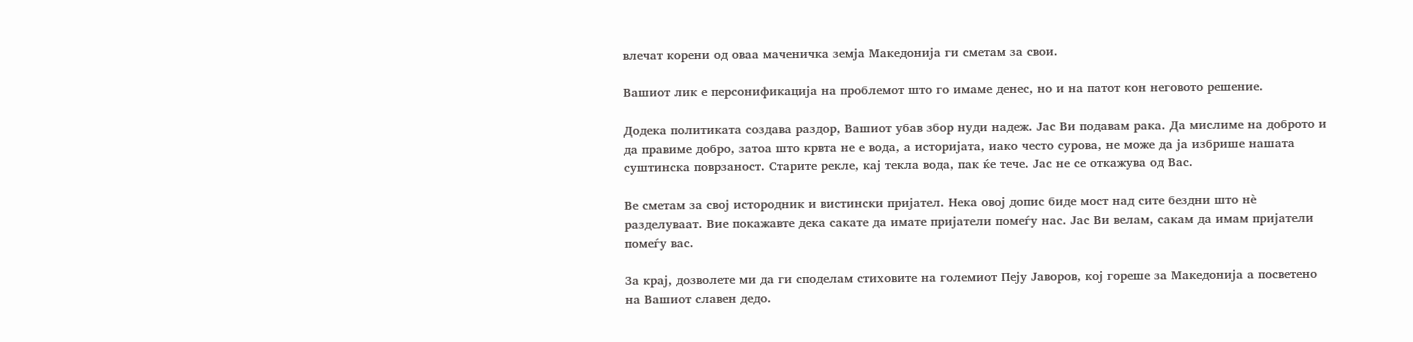влечат корени од оваа маченичка земја Македонија ги сметам за свои.

Вашиот лик е персонификација на проблемот што го имаме денес, но и на патот кон неговото решение.

Додека политиката создава раздор, Вашиот убав збор нуди надеж. Јас Ви подавам рака. Да мислиме на доброто и да правиме добро, затоа што крвта не е вода, а историјата, иако често сурова, не може да ја избрише нашата суштинска поврзаност. Старите рекле, кај текла вода, пак ќе тече. Јас не се откажува од Вас.

Ве сметам за свој истородник и вистински пријател. Нека овој допис биде мост над сите бездни што нè разделуваат. Вие покажавте дека сакате да имате пријатели помеѓу нас. Јас Ви велам, сакам да имам пријатели помеѓу вас.

За крај, дозволете ми да ги споделам стиховите на големиот Пеју Јаворов, кој гореше за Македонија а посветено на Вашиот славен дедо.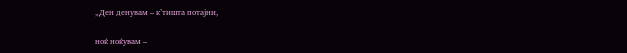„Ден денувам – к’тишта потајни,

ноќ ноќувам –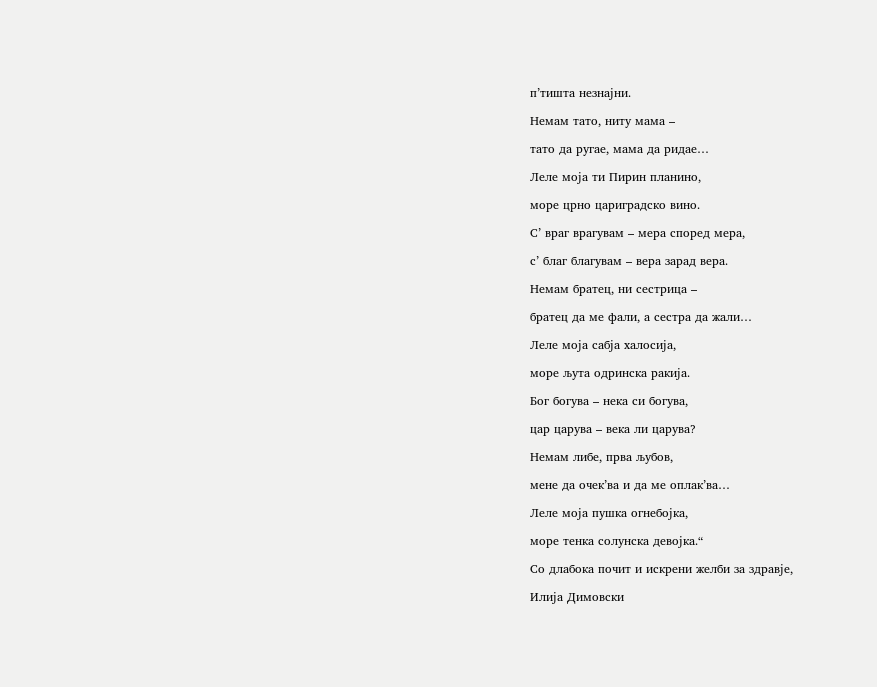п’тишта незнајни.

Нeмам тато, ниту мама –

тато да ругае, мама да ридае…

Леле моја ти Пирин планино,

море црно цариградско вино.

С’ враг врагувам – мера според мера,

с’ благ благувам – вера зарад вера.

Немам братец, ни сестрица –

братец да ме фали, а сестра да жали…

Леле моја сабја халосија,

море љута одринска ракија.

Бог богува – нека си богува,

цар царува – века ли царува?

Немам либе, прва љубов,

мене да очек’ва и да ме оплак’ва…

Леле моја пушка огнебојка,

море тенка солунска девојка.“

Со длабока почит и искрени желби за здравје,

Илија Димовски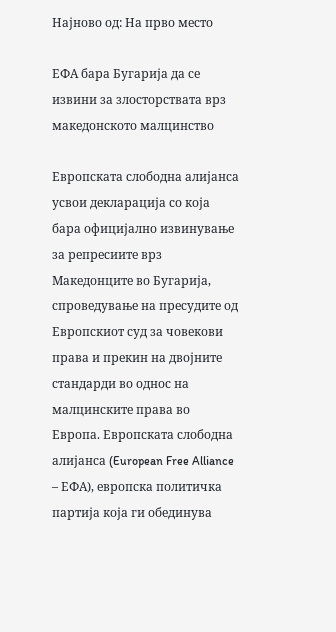Најново од: На прво место

ЕФА бара Бугарија да се извини за злосторствата врз македонското малцинство

Европската слободна алијанса усвои декларација со која бара официјално извинување за репресиите врз Македонците во Бугарија, спроведување на пресудите од Европскиот суд за човекови права и прекин на двојните стандарди во однос на малцинските права во Европа. Европската слободна алијанса (European Free Alliance – ЕФА), европска политичка партија која ги обединува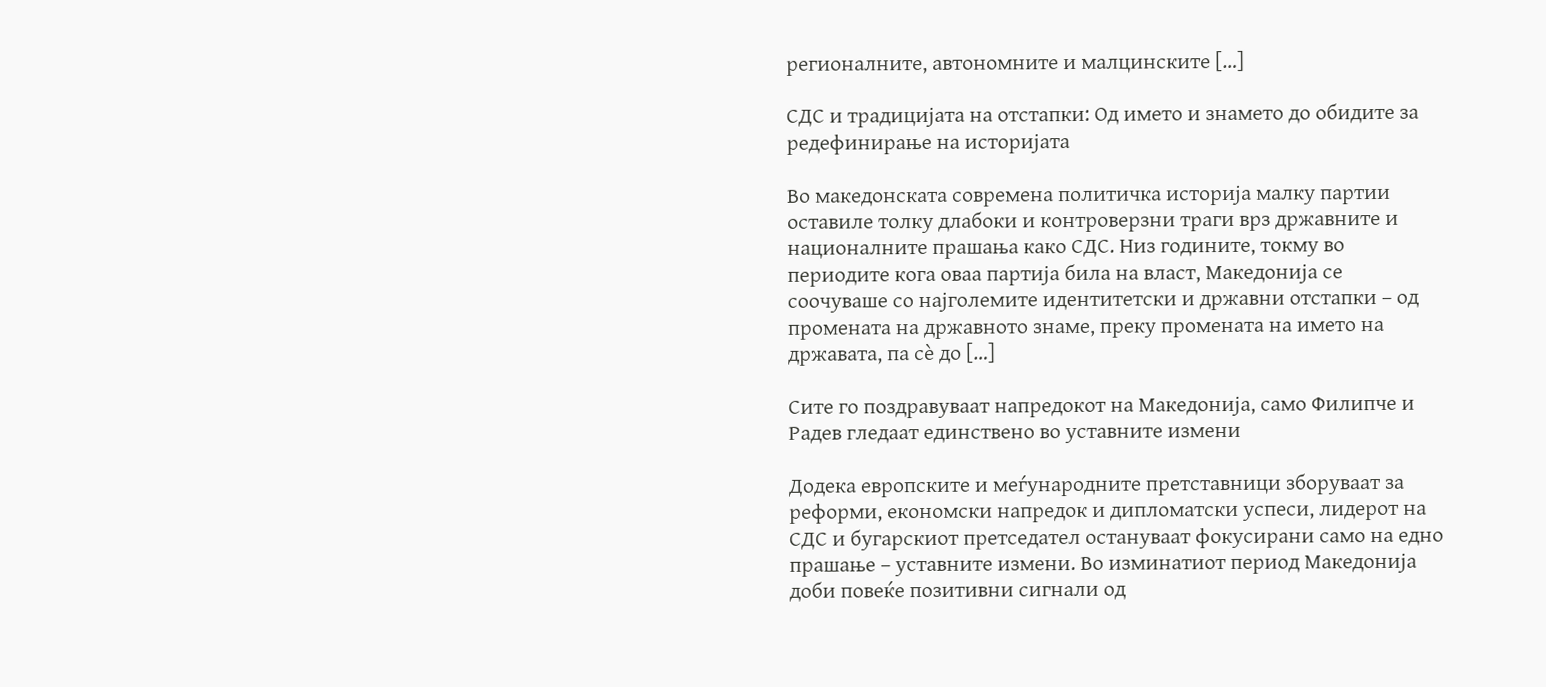регионалните, автономните и малцинските […]

СДС и традицијата на отстапки: Од името и знамето до обидите за редефинирање на историјата

Во македонската современа политичка историја малку партии оставиле толку длабоки и контроверзни траги врз државните и националните прашања како СДС. Низ годините, токму во периодите кога оваа партија била на власт, Македонија се соочуваше со најголемите идентитетски и државни отстапки – од промената на државното знаме, преку промената на името на државата, па сѐ до […]

Сите го поздравуваат напредокот на Македонија, само Филипче и Радев гледаат единствено во уставните измени

Додека европските и меѓународните претставници зборуваат за реформи, економски напредок и дипломатски успеси, лидерот на СДС и бугарскиот претседател остануваат фокусирани само на едно прашање – уставните измени. Во изминатиот период Македонија доби повеќе позитивни сигнали од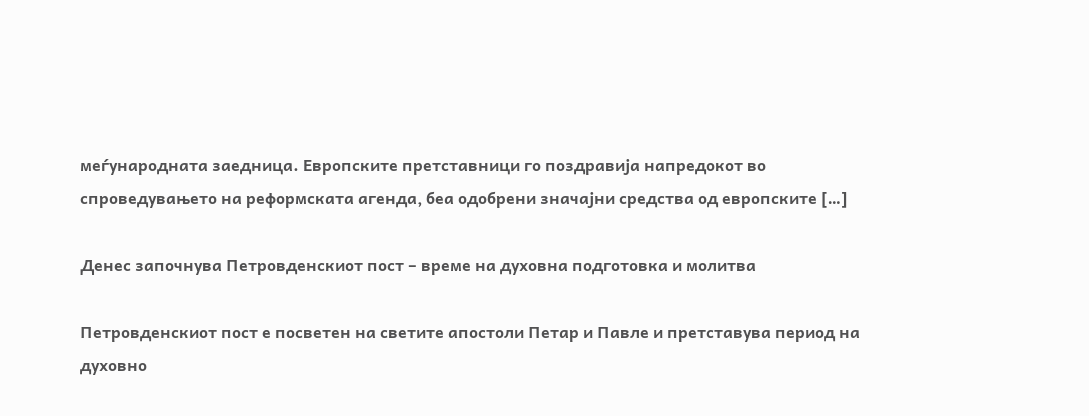меѓународната заедница. Европските претставници го поздравија напредокот во спроведувањето на реформската агенда, беа одобрени значајни средства од европските […]

Денес започнува Петровденскиот пост – време на духовна подготовка и молитва

Петровденскиот пост е посветен на светите апостоли Петар и Павле и претставува период на духовно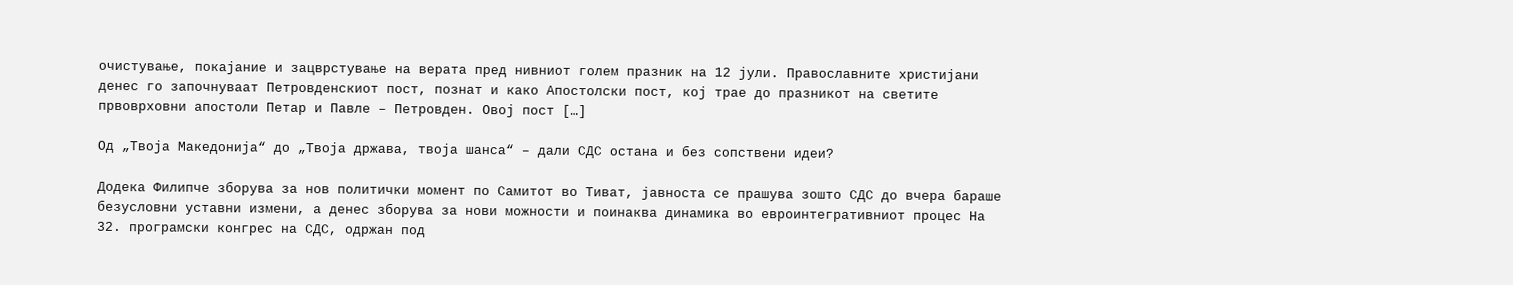очистување, покајание и зацврстување на верата пред нивниот голем празник на 12 јули. Православните христијани денес го започнуваат Петровденскиот пост, познат и како Апостолски пост, кој трае до празникот на светите првоврховни апостоли Петар и Павле – Петровден. Овој пост […]

Од „Твоја Македонија“ до „Твоја држава, твоја шанса“ – дали СДС остана и без сопствени идеи?

Додека Филипче зборува за нов политички момент по Самитот во Тиват, јавноста се прашува зошто СДС до вчера бараше безусловни уставни измени, а денес зборува за нови можности и поинаква динамика во евроинтегративниот процес На 32. програмски конгрес на СДС, одржан под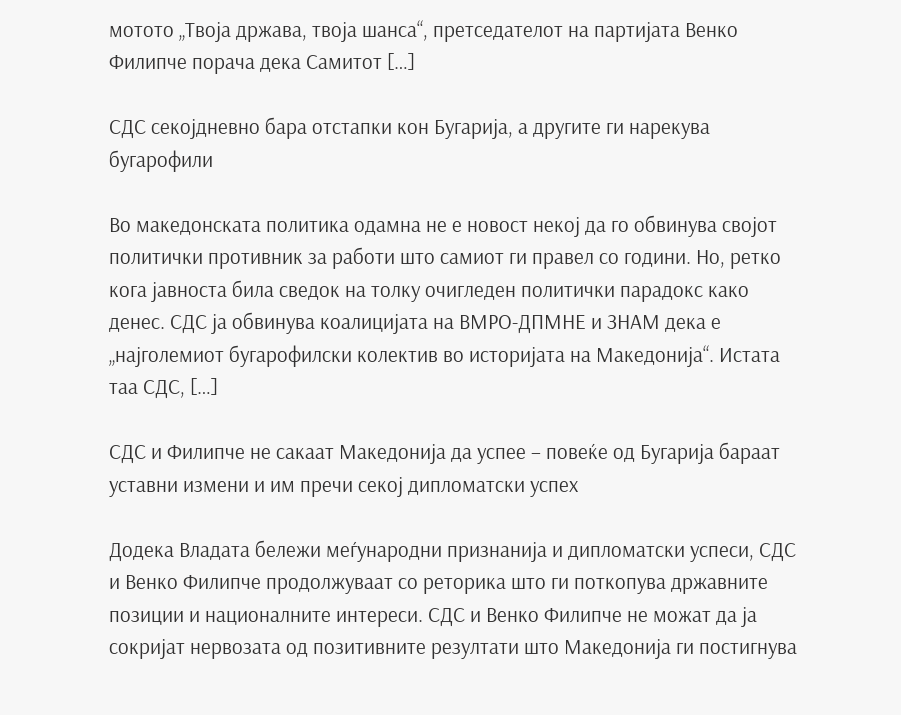мотото „Твоја држава, твоја шанса“, претседателот на партијата Венко Филипче порача дека Самитот […]

СДС секојдневно бара отстапки кон Бугарија, а другите ги нарекува бугарофили

Во македонската политика одамна не е новост некој да го обвинува својот политички противник за работи што самиот ги правел со години. Но, ретко кога јавноста била сведок на толку очигледен политички парадокс како денес. СДС ја обвинува коалицијата на ВМРО-ДПМНЕ и ЗНАМ дека е „најголемиот бугарофилски колектив во историјата на Македонија“. Истата таа СДС, […]

СДС и Филипче не сакаат Македонија да успее – повеќе од Бугарија бараат уставни измени и им пречи секој дипломатски успех

Додека Владата бележи меѓународни признанија и дипломатски успеси, СДС и Венко Филипче продолжуваат со реторика што ги поткопува државните позиции и националните интереси. СДС и Венко Филипче не можат да ја сокријат нервозата од позитивните резултати што Македонија ги постигнува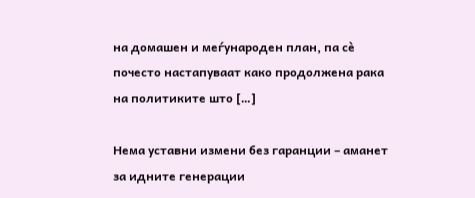на домашен и меѓународен план, па сè почесто настапуваат како продолжена рака на политиките што […]

Нема уставни измени без гаранции – аманет за идните генерации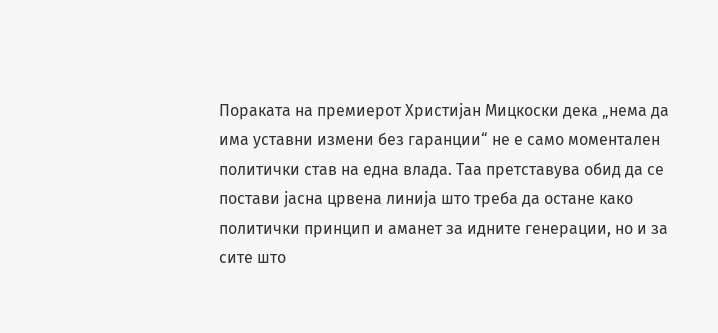Пораката на премиерот Христијан Мицкоски дека „нема да има уставни измени без гаранции“ не е само моментален политички став на една влада. Таа претставува обид да се постави јасна црвена линија што треба да остане како политички принцип и аманет за идните генерации, но и за сите што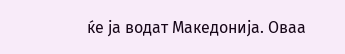ќе ја водат Македонија. Оваа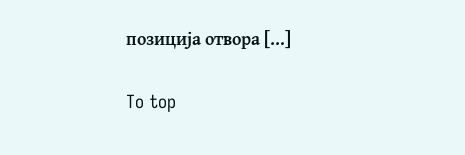позиција отвора […]

To top